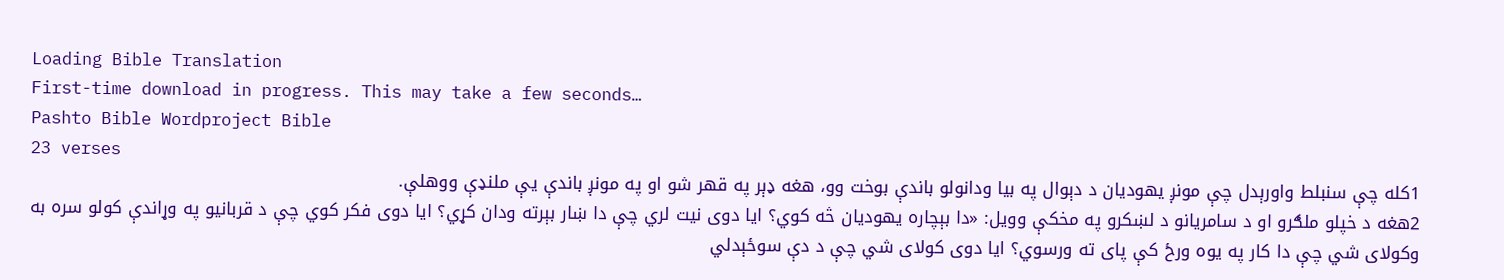Loading Bible Translation
First-time download in progress. This may take a few seconds…
Pashto Bible Wordproject Bible
23 verses
1کله چې سنبلط واورېدل چې مونږ یهودیان د دېوال په بیا ودانولو باندې بوخت وو، هغه ډېر په قهر شو او په مونږ باندې یې ملنډې ووهلې.
2هغه د خپلو ملګرو او د سامریانو د لښکرو په مخکې وویل: «دا بېچاره یهودیان څه کوي؟ ایا دوی نیت لري چې دا ښار بېرته ودان کړي؟ ایا دوی فکر کوي چې د قربانیو په وړاندې کولو سره به وکولای شي چې دا کار په یوه ورځ کې پای ته ورسوي؟ ایا دوی کولای شي چې د دې سوځېدلي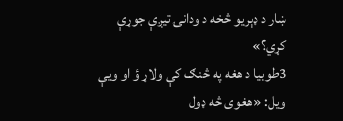ښار د ډېریو څخه د ودانۍ تیږې جوړې کړي؟»
3طوبیا د هغه په څنګ کې ولاړ ؤ او ویې ویل: «هغوی څه ډول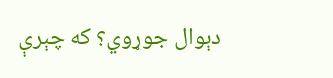دېوال جوړوي؟ که چېرې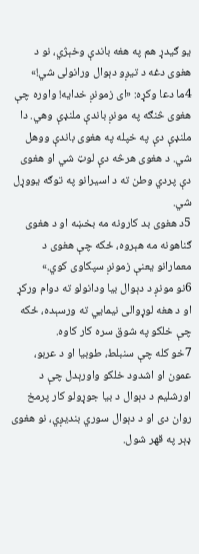یو ګیدړ هم په هغه باندې وخېژي، نو د هغوی دغه د تیږو دېوال ورانولی شي!»
4ما دعا وکړه: «ای زمونږ خدایه! واوره چې هغوی څنګه په مونږ باندې ملنډې وهي. دا ملنډې دې په خپله په هغوی باندې ووهل شي. د هغوی هرڅه دې لوټ شي او هغوی دې پردي وطن ته د اسیرانو په توګه یووړل شي.
5د هغوی بد کارونه مه بخښه او د هغوی ګناهونه مه هېروه، ځکه چې هغوی د معمارانو یعنې زمونږ سپکاوی کوي.»
6نو مونږ د دېوال بیا ودانولو ته دوام ورکړ او د هغه لوړوالی نیمایي ته ورسېده، ځکه چې خلکو په شوق سره کار کاوه.
7خو کله چې سنبلط، طوبیا او د عربو، عمون او اشدود خلکو واورېدل چې د اورشلیم د دېوال د بیا جوړولو کار پرمخ روان دی او د دېوال سوري بندیږي، نو هغوی ډېر په قهر شول.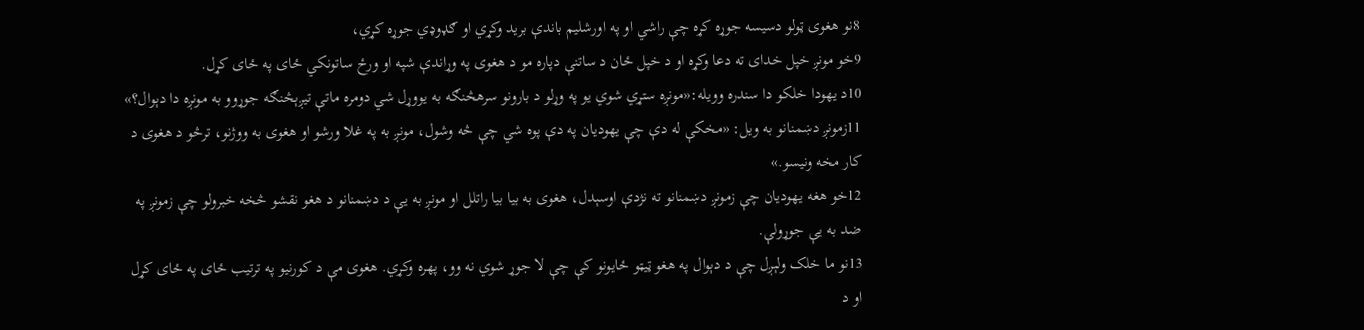8نو هغوی ټولو دسیسه جوړه کړه چې راشي او په اورشلیم باندې برید وکړي او ګډوډي جوړه کړي،
9خو مونږ خپل خدای ته دعا وکړه او د خپل ځان د ساتنې دپاره مو د هغوی په وړاندې شپه او ورځ ساتونکي ځای په ځای کړل.
10د یهودا خلکو دا سندره وویله:«مونږه ستړي شوي یو په وړلو د بارونو سرهڅنګه به یووړل شي دومره ماتې تیږېڅنګه جوړوو به مونږه دا دېوال؟»
11زمونږ دښمنانو به ویل: «مخکې له دې چې یهودیان په دې پوه شي چې څه وشول، مونږ به په غلا ورشو او هغوی به ووژنو، ترڅو د هغوی د کار مخه ونیسو.»
12خو هغه یهودیان چې زمونږ دښمنانو ته نژدې اوسېدل، هغوی به بیا بیا راتلل او مونږ به یې د دښمنانو د هغو نقشو څخه خبرولو چې زمونږ په ضد به یې جوړولې.
13نو ما خلک ولېږل چې د دېوال په هغو ټیټو ځایونو کې چې لا جوړ شوي نه وو، پهره وکړي. هغوی مې د کورنیو په ترتیب ځای په ځای کړل او د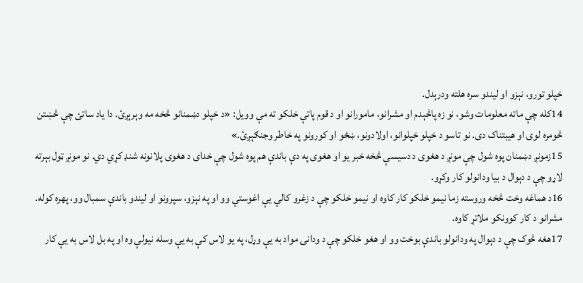خپلو تورو، نېزو او لیندو سره هلته ودرېدل.
14کله چې ماته معلومات وشو، نو زه پاڅېدم او مشرانو، مامورانو او د قوم پاتې خلکو ته مې وویل: «د خپلو دښمنانو څخه مه وېرېږئ. دا یاد ساتئ چې څښتن څومره لوی او هیبتناک دی. نو تاسو د خپلو خپلوانو، اولادونو، ښځو او کورونو په خاطر وجنګېږئ.»
15زمونږ دښمنان پوه شول چې مونږ د هغوی د دسیسې څخه خبر یو او هغوی په دې باندې هم پوه شول چې خدای د هغوی پلانونه شنډ کړي دي. نو مونږ ټول بېرته لاړو چې د دېوال د بیا ودانولو کار وکړو.
16د هماغه وخت څخه وروسته زما نیمو خلکو کار کاوه او نیمو خلکو چې د زغرو کالي یې اغوستي وو او په نېزو، سپرونو او لیندو باندې سمبال وو، پهره کوله. مشرانو د کار کوونکو ملاتړ کاوه.
17هغه څوک چې د دېوال په ودانولو باندې بوخت وو او هغو خلکو چې د ودانۍ مواد به یې وړل، په یو لاس کې به یې وسله نیولې وه او په بل لاس به یې کار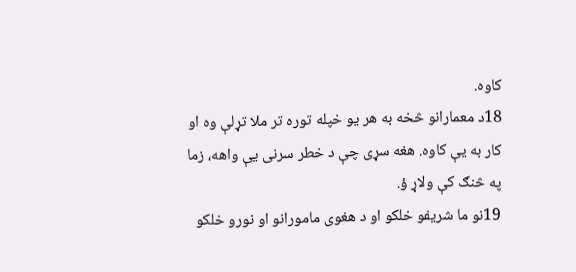کاوه.
18د معمارانو څخه به هر یو خپله توره تر ملا تړلې وه او کار به یې کاوه. هغه سړی چې د خطر سرنی یې واهه، زما په څنګ کې ولاړ ؤ.
19نو ما شریفو خلکو او د هغوی مامورانو او نورو خلکو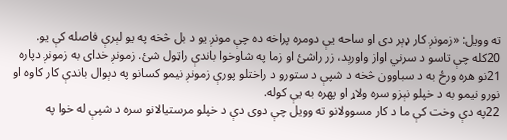ته وویل: «زمونږ کار ډېر دی او ساحه يې دومره پراخه ده چې مونږ یو د بل څخه په یو لېرې فاصله کې یو.
20کله چې تاسو د سرني اواز واورېد، زر راشئ او زما په شاوخوا باندې راټول شئ. زمونږ خدای به زمونږ دپاره
21نو هره ورځ به د سباوون څخه د شپې د ستورو د راختلو پورې زمونږ نیمو کسانو په دېوال باندې کار کاوه او نورو نیمو به د خپلو نېزو سره ولاړ او پهره به یې کوله.
22په دې وخت کې ما د کار مسوولانو ته وویل چې دوی دې د خپلو مرستیالانو سره د شپې له خوا په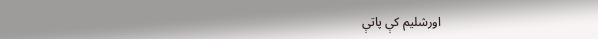اورشلیم کې پاتې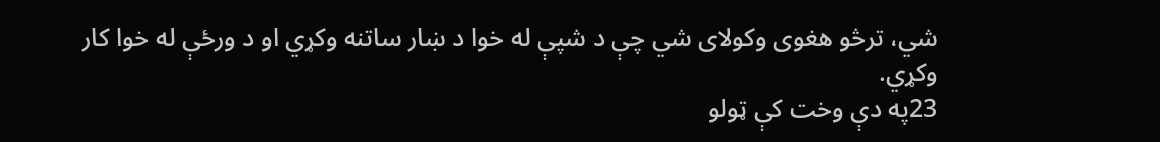شي، ترڅو هغوی وکولای شي چې د شپې له خوا د ښار ساتنه وکړي او د ورځې له خوا کار وکړي.
23په دې وخت کې ټولو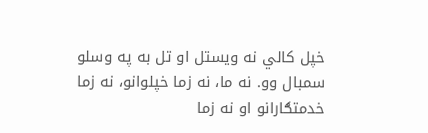خپل کالي نه ویستل او تل به په وسلو سمبال وو. نه ما، نه زما خپلوانو، نه زما خدمتګارانو او نه زما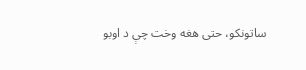ساتونکو، حتی هغه وخت چې د اوبو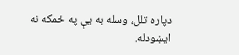دپاره تلل، وسله به یې په ځمکه نه ایښودله.